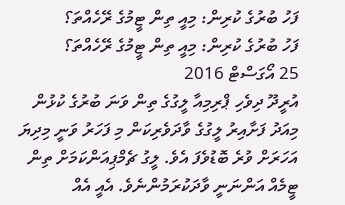ފަހު ބުރުގެ ކުރިން: މިއީ ތިން ޓީމުގެ ރޭހެއްތަ؟
ފަހު ބުރުގެ ކުރިން: މިއީ ތިން ޓީމުގެ ރޭހެއްތަ؟
25 އޯގަސްޓް 2016
އުރީދޫ ދިވެހި ޕްރިމިއާ ލީގުގެ ތިން ވަނަ ބުރުގެ ކުޅުން މިއަދު ފަށާއިރު ލީގުގެ ވާދަވެރިކަން މި ފަހަރު ވަނީ މިދިޔަ އަހަރަށް ވުރެ ބޮޑުވެފަ އެވެ. ލީގު ޗެމްޕިއަންކަމަށް ތިން ޓީމެއް އަންނަނީ ވާދަކުރަމުންނެވެ. އެއީ އެއް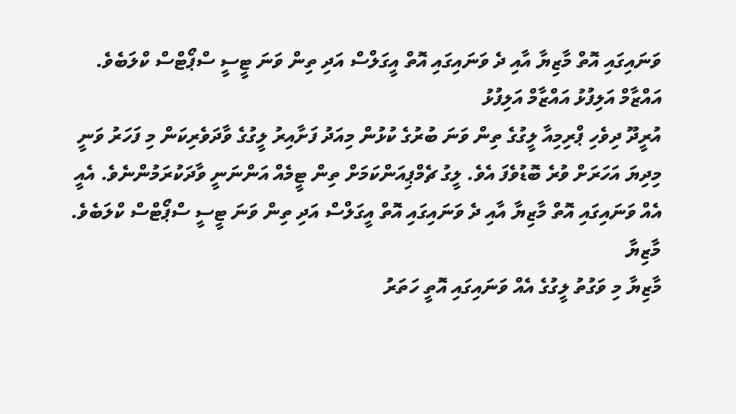ވަނައިގައި އޮތް މާޒިޔާ އާއި ދެ ވަނައިގައި އޮތް އީގަލްސް އަދި ތިން ވަނަ ޓީސީ ސްޕޯޓްސް ކްލަބެވެ.
އައްޒާމް އަލިފުޅު އައްޒާމް އަލިފުޅު
އުރީދޫ ދިވެހި ޕްރިމިއާ ލީގުގެ ތިން ވަނަ ބުރުގެ ކުޅުން މިއަދު ފަށާއިރު ލީގުގެ ވާދަވެރިކަން މި ފަހަރު ވަނީ މިދިޔަ އަހަރަށް ވުރެ ބޮޑުވެފަ އެވެ. ލީގު ޗެމްޕިއަންކަމަށް ތިން ޓީމެއް އަންނަނީ ވާދަކުރަމުންނެވެ. އެއީ އެއް ވަނައިގައި އޮތް މާޒިޔާ އާއި ދެ ވަނައިގައި އޮތް އީގަލްސް އަދި ތިން ވަނަ ޓީސީ ސްޕޯޓްސް ކްލަބެވެ.
މާޒިޔާ
މާޒިޔާ މި ވަގުތު ލީގުގެ އެއް ވަނައިގައި އޮތީ ހަތަރު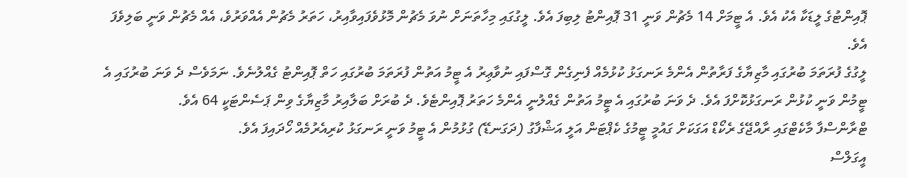ޕޮއިންޓުގެ ލީޑަކާ އެކު އެވެ. އެ ޓީމަށް 14 މެޗުން ވަނީ 31 ޕޮއިންޓު ލިބިފަ އެވެ. ލީގުގައި މިހާތަނަށް ނުވަ މެޗުން މޮޅުވެފައިވާއިރު، ހަތަރު މެޗުން އެއްވަރުވެ، އެއް މެޗުން ވަނީ ބަލިވެފަ އެވެ.
ލީގުގެ ފުރަތަމަ ބުރުގައި މާޒިޔާގެ ފަރާތުން އެންމެ ރަނގަޅު ކުޅުމެއް ފެނިގެން ގޮސްފައި ނުވާޢިރު އެ ޓީމު އަތުން ފުރަތަމަ ބުރުގައި ހަތް ޕޮއިންޓު ގެއްލުނެވެ. ނަމަވެސް ދެ ވަނަ ބުރުގައި އެ ޓީމުން ވަނީ ކުޅުން ރަނގަޅުކޮށްފަ އެވެ. ދެ ވަނަ ބުރުގައި އެ ޓީމު އަތުން ގެއްލުނީ އެންމެ ހަތަރު ޕޮއިންޓެވެ. ދެ ބުރަށް ބަލާއިރު މާޒިޔާގެ ވިން ޕަސެންޓަކީ 64 އެވެ.
ޓްރާންސްފާ މާކެޓްގައި ރާއްޖޭގެ ރެކޯޑް އަގަކަށް ގައުމީ ޓީމުގެ ކެޕްޓަން އަލީ އަޝްފާގު (ދަގަނޑޭ) ގުޅުމުން އެ ޓީމު ވަނީ ރަނގަޅު ކުރިއެރުމެއް ހޯދައިފަ އެވެ.
އީގަލްސް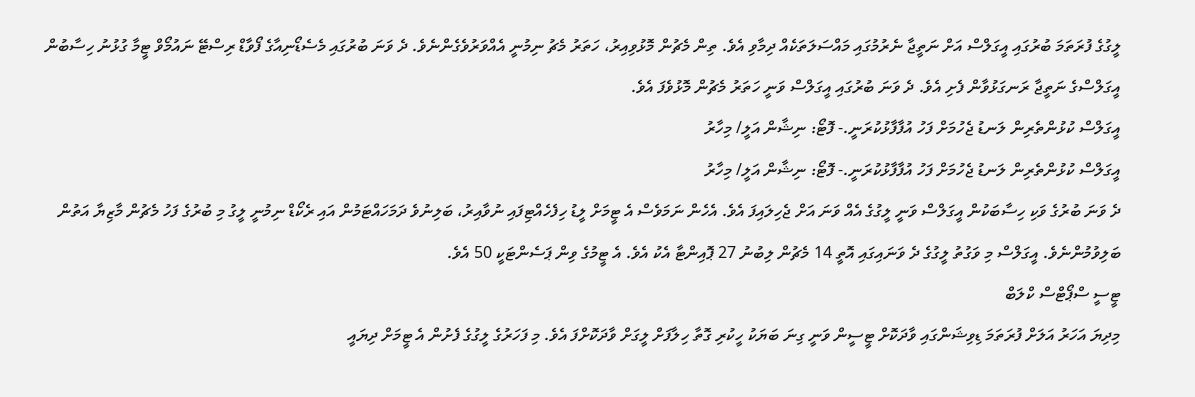ލީގުގެ ފުރަތަމަ ބުރުގައި އީގަލްސް އަށް ނަތީޖާ ނެރުމުގައި މައްސަލަތަކެއް ދިމާވި އެވެ. ތިން މެޗުން މޮޅުވިއިރު، ހަތަރު މެޗު ނިމުނީ އެއްވަރުވެގެންނެވެ. ދެ ވަނަ ބުރުގައި މެސެޑޯނިއާގެ ފޯވާޑް ރިސްޓޭ ނައުމޯވް ޓީމާ ގުޅުނު ހިސާބުން އީގަލްސްގެ ނަތީޖާ ރަނގަޅުވާން ފެށި އެވެ. ދެ ވަނަ ބުރުގައި އީގަލްސް ވަނީ ހަތަރު މެޗުން މޮޅުވެފަ އެވެ.
އީގަލްސް ކުޅުންތެރިން ލަނޑު ޖެހުމަށް ފަހު އުފާފާޅުކުރަނީ.- ފޮޓޯ: ނިޝާން އަލީ/ މިހާރު
އީގަލްސް ކުޅުންތެރިން ލަނޑު ޖެހުމަށް ފަހު އުފާފާޅުކުރަނީ.- ފޮޓޯ: ނިޝާން އަލީ/ މިހާރު
ދެ ވަނަ ބުރުގެ ވަކި ހިސާބަކުން އީގަލްސް ވަނީ ލީގުގެ އެއް ވަނަ އަށް ޖެހިލައިފަ އެވެ. އެހެން ނަމަވެސް އެ ޓީމަށް ލީޑު ހިފެހެއްޓިފައި ނުވާއިރު، ބަލިނުވެ ދަމަހައްޓަމުން އައި ރެކޯޑް ނިމުނީ ލީގު މި ބުރުގެ ފަހު މެޗުން މާޒިޔާ އަތުން ބަލިވުމުންނެވެ. އީގަލްސް މި ވަގުތު ލީގުގެ ދެ ވަނައިގައި އޮތީ 14 މެޗުން ލިބުނު 27 ޕޮއިންޓާ އެކު އެވެ. އެ ޓީމުގެ ވިން ޕަސެންޓަކީ 50 އެވެ.
ޓީސީ ސްޕޯޓްސް ކްލަބް
މިދިޔަ އަހަރު އަލަށް ފުރަތަމަ ޑިވިޝަންގައި ވާދަކޮށް ޓީސީން ވަނީ ގިނަ ބަޔަކު ހީކުރި ގޮތާ ހިލާފަށް ލީގަށް ވާދަކޮށްފަ އެވެ. މި ފަހަރުގެ ލީގުގެ ފެށުން އެ ޓީމަށް ދިޔައީ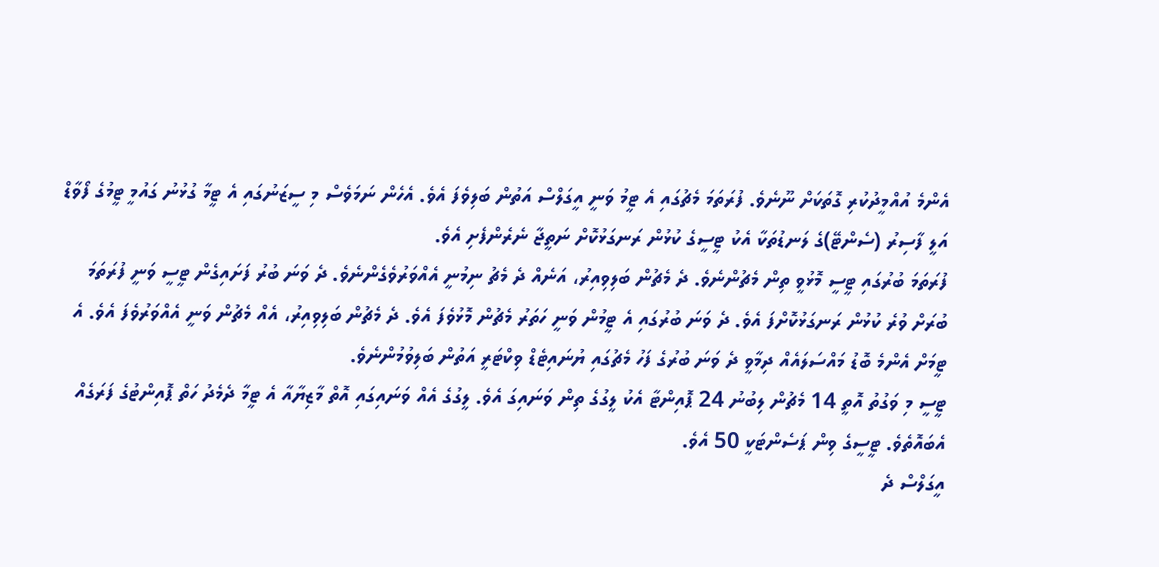އެންމެ އުއްމީދުކުރި ގޮތަކަށް ނޫނެވެ. ފުރަތަމަ މެޗުގައި އެ ޓީމު ވަނީ އީގަލްސް އަތުން ބަލިވެފަ އެވެ. އެހެން ނަމަވެސް މި ސީޒަނުގައި އެ ޓީމާ ގުޅުނު ގައުމީ ޓީމުގެ ފޯވާޑް އަލީ ފާސިރު (ސެންޓޭ)ގެ ލަނޑުތަކާ އެކު ޓީސީގެ ކުޅުން ރަނގަޅުކޮށް ނަތީޖާ ނެރެންފެށި އެވެ.
ފުރަތަމަ ބުރުގައި ޓީސީ މޮޅުވީ ތިން މެޗުންނެވެ. ދެ މެޗުން ބަލިވިއިރު، އަނެއް ދެ މެޗު ނިމުނީ އެއްވަރުވެގެންނެވެ. ދެ ވަނަ ބުރު ފަށައިގެން ޓީސީ ވަނީ ފުރަތަމަ ބުރަށް ވުރެ ކުޅުން ރަނގަޅުކޮށްފަ އެވެ. ދެ ވަނަ ބުރުގައި އެ ޓީމުން ވަނީ ހަތަރު މެޗުން މޮޅުވެފަ އެވެ. ދެ މެޗުން ބަލިވިއިރު، އެއް މެޗުން ވަނީ އެއްވަރުވެފަ އެވެ. އެ ޓީމަށް އެންމެ ބޮޑު މައްސަލައެއް ދިމާވީ ދެ ވަނަ ބުރުގެ ފަހު މެޗުގައި ޔުނައިޓެޑް ވިކްޓަރީ އަތުން ބަލިވުމުންނެވެ.
ޓީސީ މި ވަގުތު އޮތީ 14 މެޗުން ލިބުނު 24 ޕޮއިންޓާ އެކު ލީގުގެ ތިން ވަނައިގަ އެވެ. ލީގުގެ އެއް ވަނައިގައި އޮތް މާޒިޔާއާ އެ ޓީމާ ދެމެދު ހަތް ޕޮއިންޓުގެ ފަރަގެއް އެބައޮތެވެ. ޓީސީގެ ވިން ޕަސެންޓަކީ 50 އެވެ.
އީގަލްސް ދެ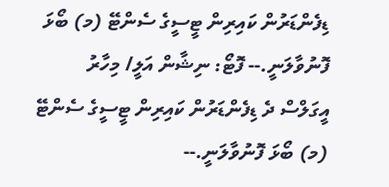ޑިފެންޑަރުން ކައިރިން ޓީސީގެ ސެންޓޭ (މ) ބޯޅަ ފޮނުވާލަނީ.-- ފޮޓޯ: ނިޝާން އަލީ/ މިހާރު
އީގަލްސް ދެ ޑިފެންޑަރުން ކައިރިން ޓީސީގެ ސެންޓޭ (މ) ބޯޅަ ފޮނުވާލަނީ.--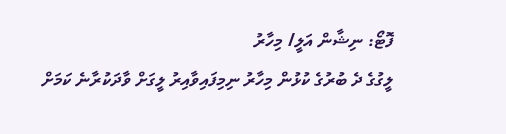ފޮޓޯ: ނިޝާން އަލީ/ މިހާރު
ލީގުގެ ދެ ބުރުގެ ކުޅުން މިހާރު ނިމިފައިވާއިރު ލީގަށް ވާދަކުރާނެ ކަމަށް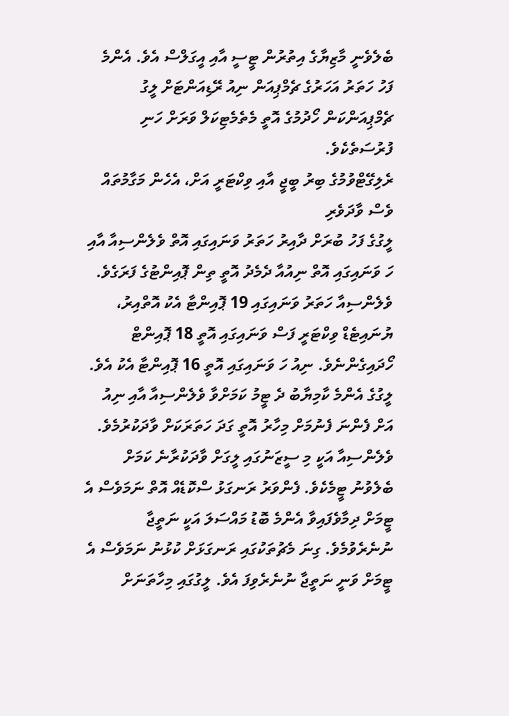ބެލެވެނީ މާޒިޔާގެ އިތުރުން ޓީސީ އާއި އީގަލްސް އެވެ. އެންމެ ފަހު ހަތަރު އަހަރުގެ ޗެމްޕިއަން ނިއު ރޭޑިއަންޓަށް ލީގު ޗެމްޕިއަންކަން ހޯދުމުގެ އޮތީ މެތެމެޓިކަލް ވަރަށް ހަނި ފުރުސަތެކެވެ.
ރެލިގޭޓްވުމުގެ ބިރު ބީޖީ އާއި ވިކްޓަރީ އަށް، އެހެން މަގާމުތައް ވެސް ވާދަވެރި
ލީގުގެ ފަހު ބުރަށް ދާއިރު ހަތަރު ވަނައިގައި އޮތް ވެލެންސިއާ އާއި ހަ ވަނައިގައި އޮތް ނިއުއާ ދެމެދު އޮތީ ތިން ޕޮއިންޓުގެ ފަރަގެވެ. ވެލެންސިއާ ހަތަރު ވަނައިގައި 19 ޕޮއިންޓާ އެކު އޮތްއިރު، ޔުނައިޓެޑް ވިކްޓަރީ ފަސް ވަނައިގައި އޮތީ 18 ޕޮއިންޓް ހޯދައިގެންނެވެ. ނިއު ހަ ވަނައިގައި އޮތީ 16 ޕޮއިންޓާ އެކު އެވެ. ލީގުގެ އެންމެ ކާމިޔާބު ދެ ޓީމު ކަމަށްވާ ވެލެންސިއާ އާއި ނިއު އަށް ފެންނަ ފެނުމަށް މިހާރު އޮތީ ގަދަ ހަތަރަކަށް ވާދަކުރުމެވެ.
ވެލެންސިއާ އަކީ މި ސީޒަނުގައި ލީގަށް ވާދަކުރާނެ ކަމަށް ބެލެވުނު ޓީމެކެވެ. ފެންވަރު ރަނގަޅު ސްކޮޑެއް އޮތް ނަމަވެސް އެ ޓީމަށް ދިމާވެފައިވާ އެންމެ ބޮޑު މައްސަލަ އަކީ ނަތީޖާ ނުނެރެވުމެވެ. ގިނަ މެޗުތަކުގައި ރަނގަޅަށް ކުޅުނު ނަމަވެސް އެ ޓީމަށް ވަނީ ނަތީޖާ ނުނެރެވިފަ އެވެ. ލީގުގައި މިހާތަނަށް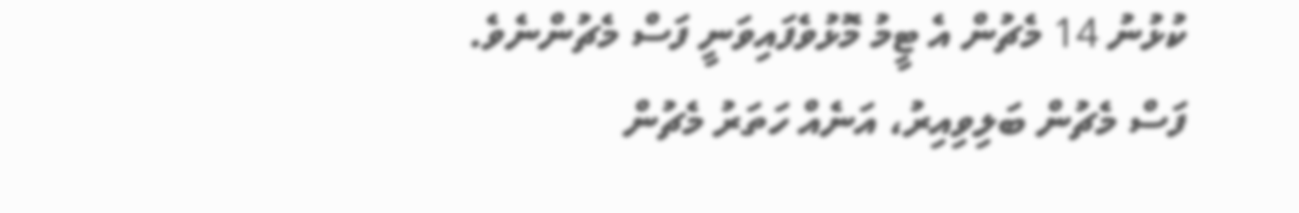ކުޅުނު 14 މެޗުން އެ ޓީމު މޮޅުވެފައިވަނީ ފަސް މެޗުންނެވެ. ފަސް މެޗުން ބަލިވިއިރު، އަނެއް ހަތަރު މެޗުން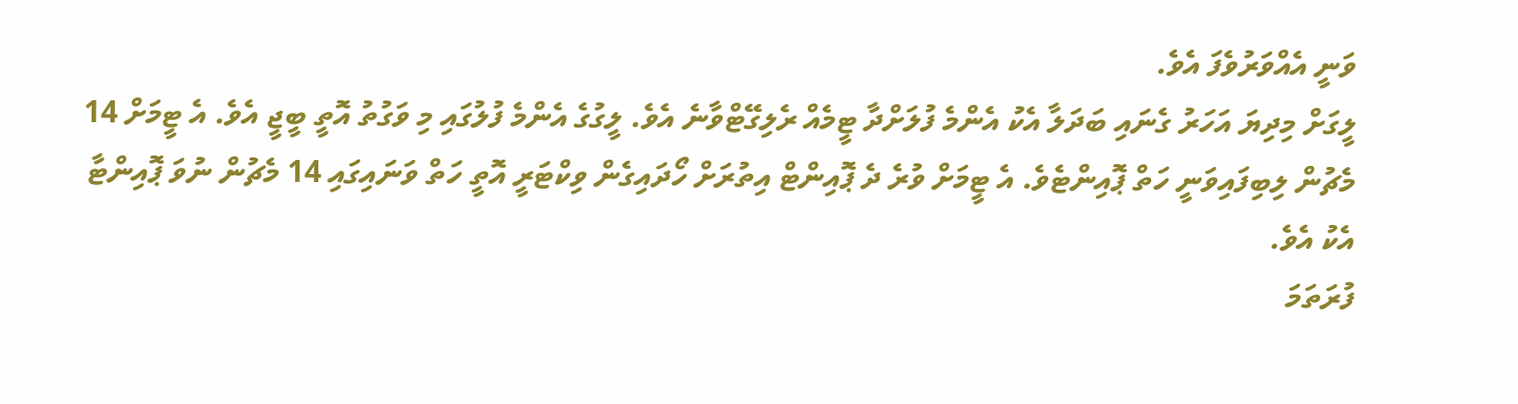ވަނީ އެއްވަރުވެފަ އެވެ.
ލީގަށް މިދިޔަ އަހަރު ގެނައި ބަދަލާ އެކު އެންމެ ފުލަށްދާ ޓީމެއް ރެލިގޭޓްވާނެ އެވެ. ލީގުގެ އެންމެ ފުލުގައި މި ވަގުތު އޮތީ ބީޖީ އެވެ. އެ ޓީމަށް 14 މެޗުން ލިބިފައިވަނީ ހަތް ޕޮއިންޓެވެ. އެ ޓީމަށް ވުރެ ދެ ޕޮއިންޓް އިތުރަށް ހޯދައިގެން ވިކްޓަރީ އޮތީ ހަތް ވަނައިގައި 14 މެޗުން ނުވަ ޕޮއިންޓާ އެކު އެވެ.
ފުރަތަމަ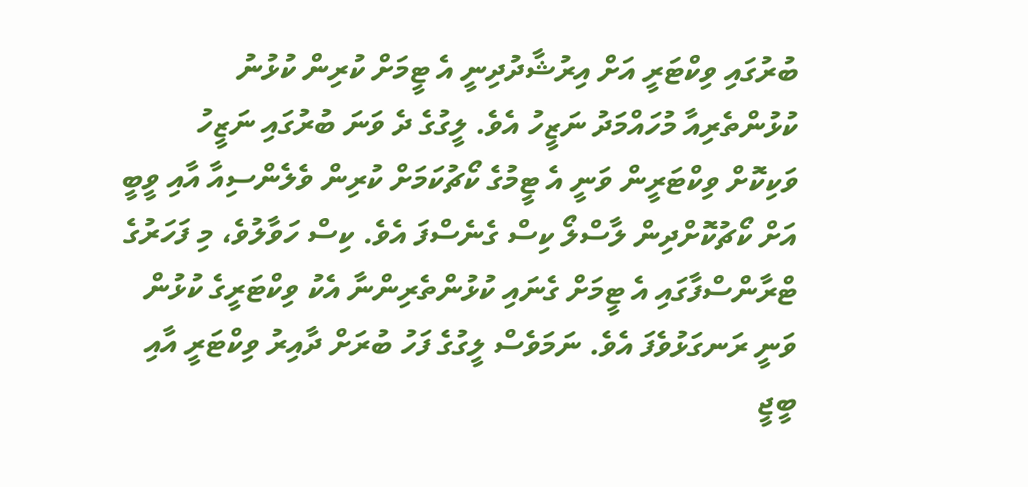ބުރުގައި ވިކްޓަރީ އަށް އިރުޝާދުދިނީ އެ ޓީމަށް ކުރިން ކުޅުނު ކުޅުންތެރިއާ މުހައްމަދު ނަޒީހު އެވެ. ލީގުގެ ދެ ވަނަ ބުރުގައި ނަޒީހު ވަކިކޮށް ވިކްޓަރީން ވަނީ އެ ޓީމުގެ ކޯޗުކަމަށް ކުރިން ވެލެންސިއާ އާއި ވީބީ އަށް ކޯޗުކޮށްދިން ލާސްލޯ ކިސް ގެނެސްފަ އެވެ. ކިސް ހަވާލުވެ، މި ފަހަރުގެ ޓްރާންސްފާގައި އެ ޓީމަށް ގެނައި ކުޅުންތެރިންނާ އެކު ވިކްޓަރީގެ ކުޅުން ވަނީ ރަނގަޅުވެފަ އެވެ. ނަމަވެސް ލީގުގެ ފަހު ބުރަށް ދާއިރު ވިކްޓަރީ އާއި ބީޖީ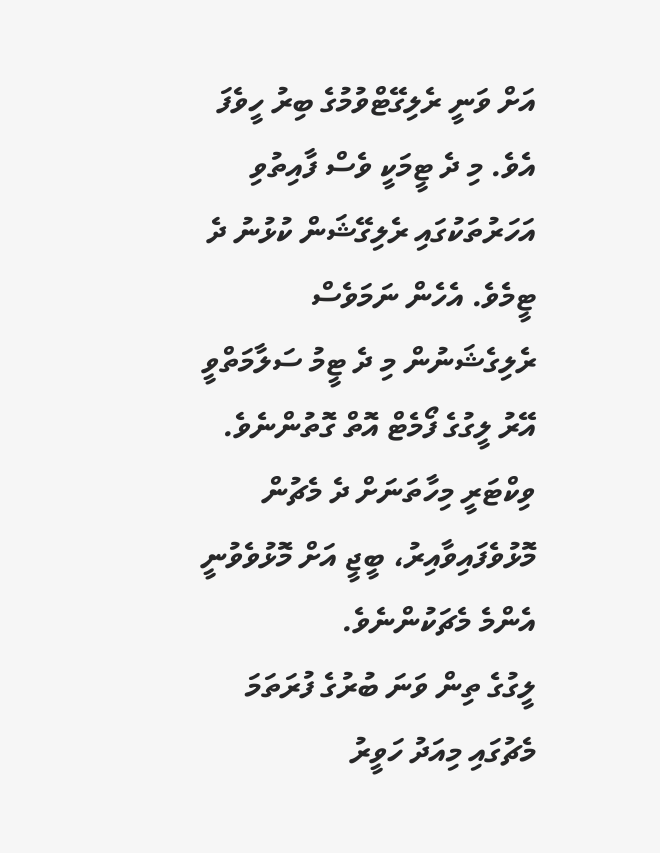އަށް ވަނީ ރެލިގޭޓްވުމުގެ ބިރު ހީވެފަ އެވެ. މި ދެ ޓީމަކީ ވެސް ފާއިތުވި އަހަރުތަކުގައި ރެލިގޭޝަން ކުޅުނު ދެ ޓީމެވެ. އެހެން ނަމަވެސް ރެލިގެޝަނުން މި ދެ ޓީމު ސަލާމަތްވީ އޭރު ލީގުގެ ފޯމެޓް އޮތް ގޮތުންނެވެ.
ވިކްޓަރީ މިހާތަނަށް ދެ މެޗުން މޮޅުވެފައިވާއިރު، ބީޖީ އަށް މޮޅުވެވުނީ އެންމެ މެޗަކުންނެވެ.
ލީގުގެ ތިން ވަނަ ބުރުގެ ފުރަތަމަ މެޗުގައި މިއަދު ހަވީރު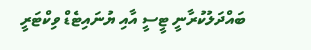ބައްދަލުކުރާނީ ޓީސީ އާއި ޔުނައިޓެޑް ވިކްޓަރީ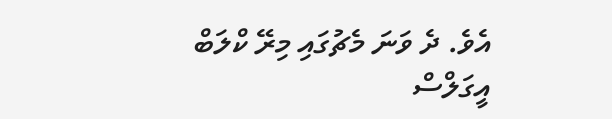އެވެ. ދެ ވަނަ މެޗުގައި މިރޭ ކްލަބް އީގަލްސް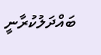ބައްދަލުކުރާނީ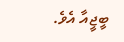ބީޖީއާ އެވެ.